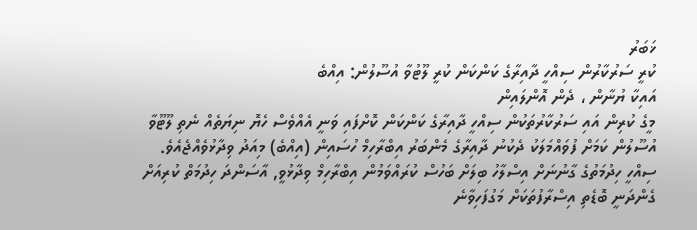ޚަބަރު
ކުރީ ސަރުކާރުން ސިއްހީ ދާއިރާގެ ކަންކަން ކުރީ ލޫޓުވާ އުސޫލުން: އިއްބެ
އައިކާ ޔުނާން ، ދެން އޮންލައިން
މީގެ ކުރިން އައި ސަރުކާރުތަކުން ސިއްހީ ދާއިރާގެ ކަންކަން ކޮށްފައި ވަނީ އެއްވެސް ހެޔޮ ނިޔަތެއް ނެތި ލޫޓޫވާ އުސޫލުން ކަމަށް ފުވައްމަލަކު ދެކުނު ދާއިރާގެ މެންބަރު އިބްރާހިމް ހުސައިން (އިއްބެ) މިއަދު ވިދާޅުވެއްޖެއެވެ.
ސިއްހީ ހިދުމަތުގެ ގާނުނަށް އިސްލާހު ބިލަށް ބަހުސް ކުރައްވަމުން އިބްރާހިމް ވިދާޅުވީ, އާސަންދަ ހިދުމަތް ކުރިއަށް ގެންދަނީ ބޮޑެތި އިސްރާފުތަކަށް މަގުފަހިވާނެ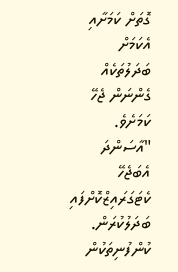ގޮތަށް ކަމަށާއި އެކަމަށް ބަދަލުތަކެއް ގެންނަން ޖެހޭ ކަމަށެވެ.
"އާސަންދަ އެބަޖެހޭ ކެޓަގަރައިޒްކޮށްފައި ބަދަލުކުރަން. ކުންފުނިތަކުން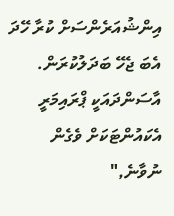އިންޝުއަރެންސަށް ކުރާ ހޭދަ އެބަ ޖެހޭ ބަދަލުކުރަން. އާސަންދައަކީ ޕްރައިމަރީ އެކައުންޓަކަށް ވެގެން ނުވާނެ,"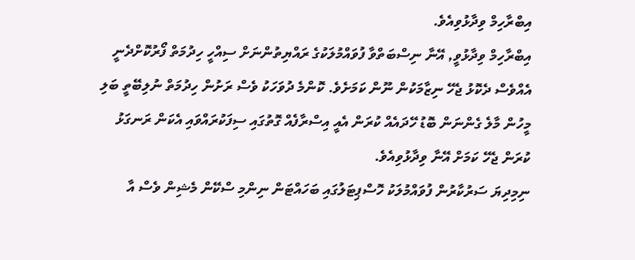އިބްރާހިމް ވިދާޅުވިއެވެ.
އިބްރާހިމް ވިދާޅުވީ, އޭނާ ނިސްބަތްވާ ފުވައްމުލަކުގެ ރައްޔިތުންނަށް ސިއްހީ ހިދުމަތް ފޯރުކޮށްދެނީ އެއްވެސް ދެކޮޅު ޖެހޭ ނިޒާމަކުން ނޫން ކަމަށެވެ. ކޮންމެ ދުވަހަކު ވެސް ރަށުން ހިދުމަތް ނުލިބޭތީ ބަލި މީހުން މާލެ ގެންނަން ބޮޑު ހޭދައެއް ކުރަން އެއީ އިސްރާފެއް ގޮތުގައި ސިފަކުރައްވައި އެކަން ރަނގަޅު ކުރަން ޖެހޭ ކަމަށް އޭނާ ވިދާޅުވިއެވެ.
ނިމިދިޔަ ސަރުކާރުން ފުވައްމުލަކު ހޮސްޕިޓަލުގައި ބަހައްޓަން ނިންމި ސްކޭން މެޝިން ވެސް އާ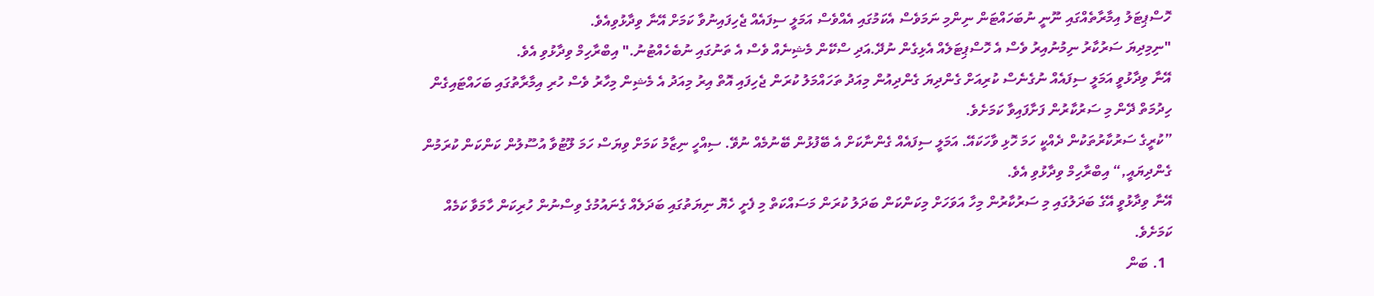ހޮސްޕިޓަލު އިމާރާތެއްގައި ނޫނީ ނުބަހައްޓަން ނިންމި ނަމަވެސް އެކަމުގައި އެއްވެސް އަމަލީ ސިފައެއް ޖެހިފައިނުވާ ކަމަށް އޭނާ ވިދާޅުވިއެވެ.
"ނިމިދިޔަ ސަރުކާރު ނިމުނުއިރު ވެސް އެ ހޮސްޕިޓަލެއް އެޅިގެން ނުދޭ.އަދި ސްކޭން މެޝިނެއް ވެސް އެ ތަނުގައި ނުބެހެއްޓުނު." އިބްރާހިމް ވިދާޅުވި އެވެ.
އޭނާ ވިދާޅުވީ އަމަލީ ސިފައެއް ނުގެނެސް ކުރިއަށް ގެންދިޔަ ގެންދިއުން މިއަދު ތަހައްމަލު ކުރަން ޖެހިފައި އޮތް އިރު މިއަދު އެ މެޝިން މިހާރު ވެސް ހުރި އިމާރާތުގައި ބަހައްޓައިގެން ހިދުމަތް ދޭން މި ސަރުކާރުން ފަށާފައިވާ ކަމަށެވެ.
”ކުރީގެ ސަރުކާރުތަކުން ދެއްކީ ހަމަ ހޮޅި ވާހަކައޭ. އަމަލީ ސިފައެއް ގެންނާކަށް އެ ބޭފުޅުން ބޭނުމެއް ނުވޭ. ސިއްހީ ނިޒާމު ކަމަށް ވިޔަސް ހަމަ ލޫޓުވާ އުސޫލުން ކަންކަން ކުރަމުން ގެންދިޔައީ,“ އިބްރާހިމް ވިދާޅުވި އެވެ.
އޭނާ ވިދާޅުވީ އޭގެ ބަދަލުގައި މި ސަރުކާރުން މިހާ އަވަހަށް މިކަންކަން ބަދަލު ކުރަން މަސައްކަތް މި ފެށީ ހެޔޮ ނިޔަތުގައި ބަދަލެއް ގެނައުމުގެ ވިސްނުން ހުރިކަން ހާމަވާ ކަމެއް ކަމަށެވެ.
  1. ބަން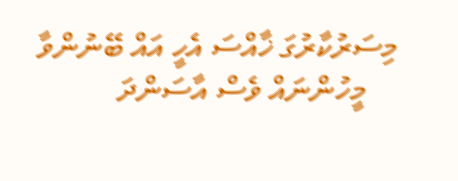މިސަރުކާރުގަ ޚާއްސަ އެހީ އައް ބޭނުންވާ
    މީހުންނައް ވެސް އާސަންދަ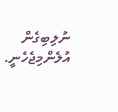ނުލިބިގެން އުލެންމިޖެހެނީ.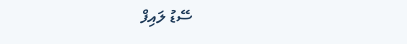ސޭޑު ލައިފް